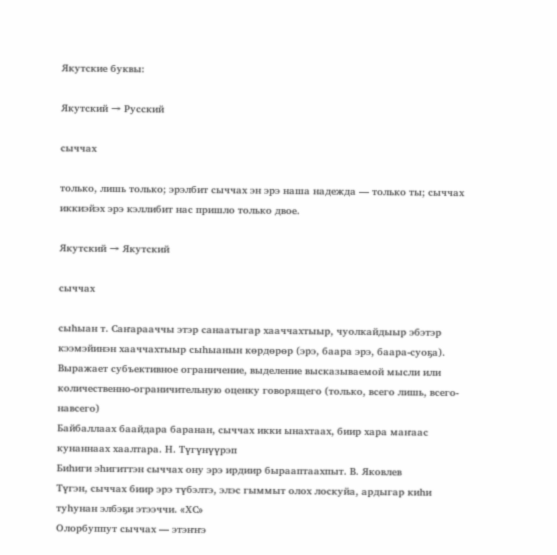Якутские буквы:

Якутский → Русский

сыччах

только, лишь только; эрэлбит сыччах эн эрэ наша надежда — только ты; сыччах иккиэйэх эрэ кэллибит нас пришло только двое.

Якутский → Якутский

сыччах

сыһыан т. Саҥарааччы этэр санаатыгар хааччахтыыр, чуолкайдыыр эбэтэр кээмэйинэн хааччахтыыр сыһыанын көрдөрөр (эрэ, баара эрэ, баара-суоҕа). Выражает субъективное ограничение, выделение высказываемой мысли или количественно-ограничительную оценку говорящего (только, всего лишь, всего-навсего)
Байбаллаах баайдара баранан, сыччах икки ынахтаах, биир хара маҥаас кунаннаах хаалтара. Н. Түгүнүүрэп
Биһиги эһигиттэн сыччах ону эрэ ирдиир бырааптаахпыт. В. Яковлев
Түгэн, сыччах биир эрэ түбэлтэ, элэс гыммыт олох лоскуйа, ардыгар киһи туһунан элбэҕи этээччи. «ХС»
Олорбуппут сыччах — этэҥҥэ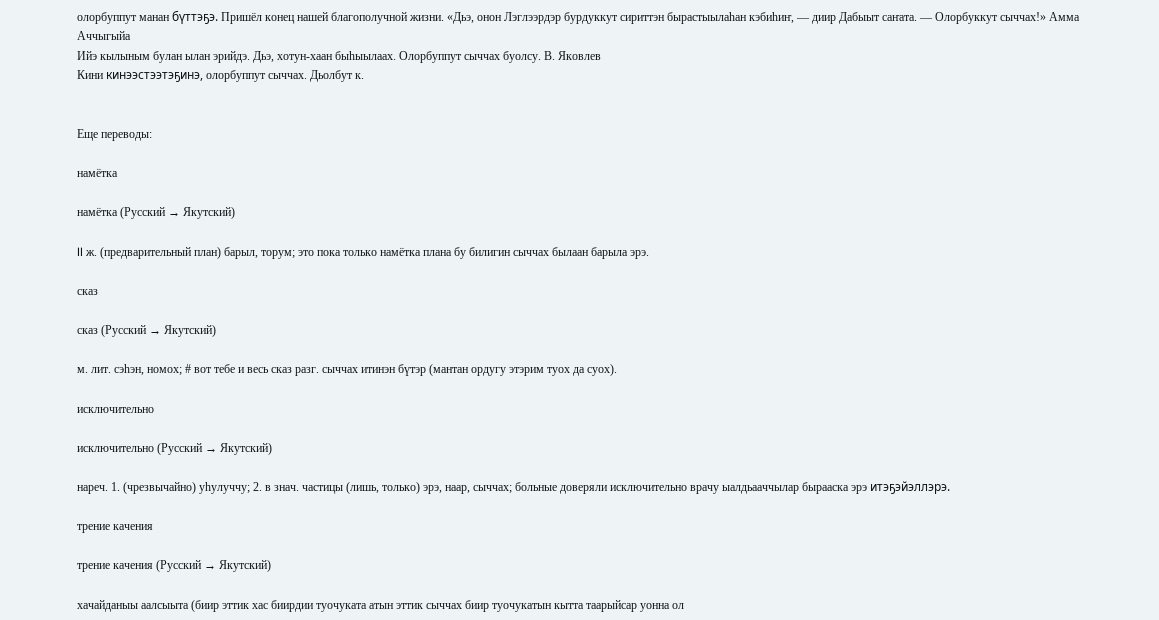олорбуппут манан бүттэҕэ. Пришёл конец нашей благополучной жизни. «Дьэ, онон Лэглээрдэр бурдуккут сириттэн бырастыылаһан кэбиһиҥ, — диир Дабыыт саҥата. — Олорбуккут сыччах!» Амма Аччыгыйа
Ийэ кылыным булан ылан эрийдэ. Дьэ, хотун-хаан быһыылаах. Олорбуппут сыччах буолсу. В. Яковлев
Кини кинээстээтэҕинэ, олорбуппут сыччах. Дьолбут к.


Еще переводы:

намётка

намётка (Русский → Якутский)

II ж. (предварительный план) барыл, торум; это пока только намётка плана бу билигин сыччах былаан барыла эрэ.

сказ

сказ (Русский → Якутский)

м. лит. сэһэн, номох; # вот тебе и весь сказ разг. сыччах итинэн бүтэр (мантан ордугу этэрим туох да суох).

исключительно

исключительно (Русский → Якутский)

нареч. 1. (чрезвычайно) уһулуччу; 2. в знач. частицы (лишь, только) эрэ, наар, сыччах; больные доверяли исключительно врачу ыалдьааччылар бырааска эрэ итэҕэйэллэрэ.

трение качения

трение качения (Русский → Якутский)

хачайданыы аалсыыта (биир эттик хас биирдии туочуката атын эттик сыччах биир туочукатын кытта таарыйсар уонна ол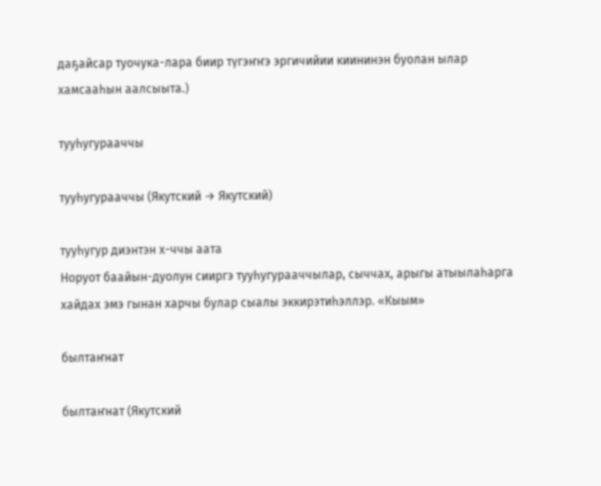даҕайсар туочука-лара биир түгэҥҥэ эргичийии киининэн буолан ылар хамсааһын аалсыыта.)

тууһугурааччы

тууһугурааччы (Якутский → Якутский)

тууһугур диэнтэн х-ччы аата
Норуот баайын-дуолун сииргэ тууһугурааччылар, сыччах, арыгы атыылаһарга хайдах эмэ гынан харчы булар сыалы эккирэтиһэллэр. «Кыым»

былтаҥнат

былтаҥнат (Якутский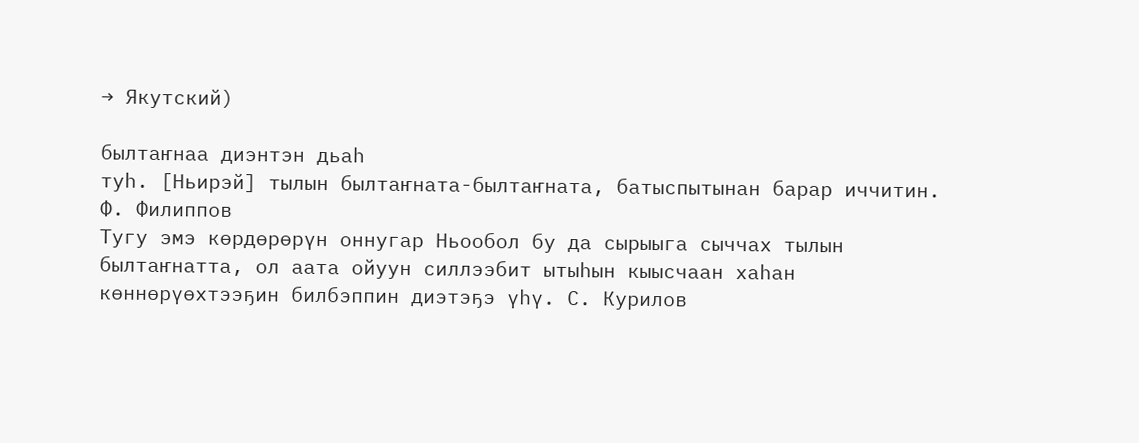→ Якутский)

былтаҥнаа диэнтэн дьаһ
туһ. [Ньирэй] тылын былтаҥната-былтаҥната, батыспытынан барар иччитин. Ф. Филиппов
Тугу эмэ көрдөрөрүн оннугар Ньообол бу да сырыыга сыччах тылын былтаҥнатта, ол аата ойуун силлээбит ытыһын кыысчаан хаһан көннөрүөхтээҕин билбэппин диэтэҕэ үһү. С. Курилов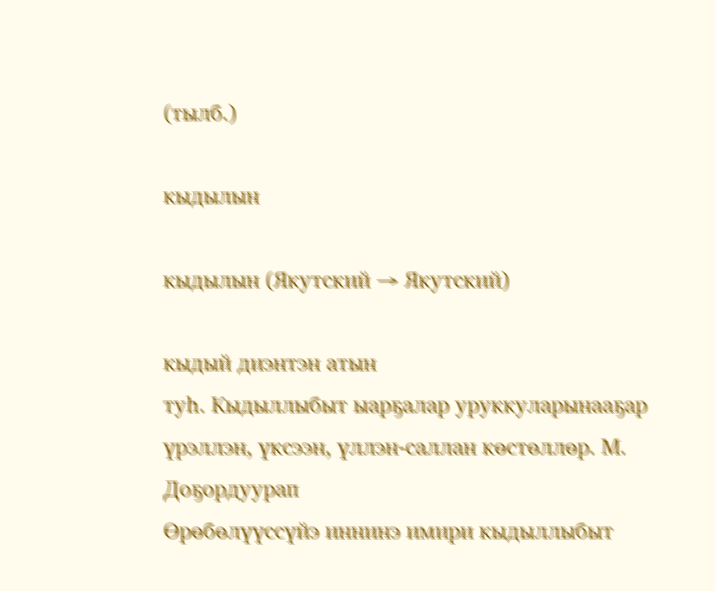(тылб.)

кыдылын

кыдылын (Якутский → Якутский)

кыдый диэнтэн атын
туһ. Кыдыллыбыт ыарҕалар уруккуларынааҕар үрэллэн, үксээн, үллэн-саллан көстөллөр. М. Доҕордуурап
Өрөбөлүүссүйэ иннинэ имири кыдыллыбыт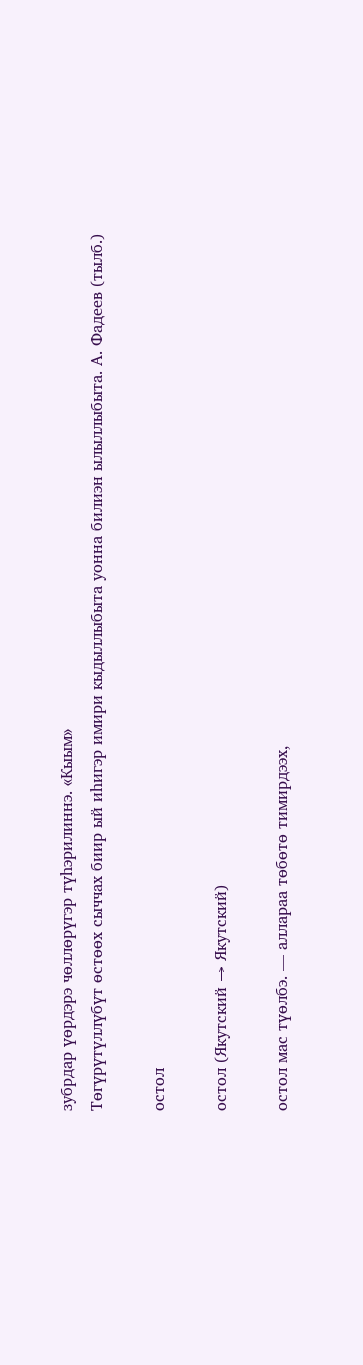зубрдар үөрдэрэ чөллөрүгэр түһэрилиннэ. «Кыым»
Төгүрүтүллүбүт өстөөх сыччах биир ый иһигэр имири кыдыллыбыта уонна билиэн ылыллыбыта. А. Фадеев (тылб.)

остол

остол (Якутский → Якутский)

остол мас түөлбэ. — аллараа төбөтө тимирдээх,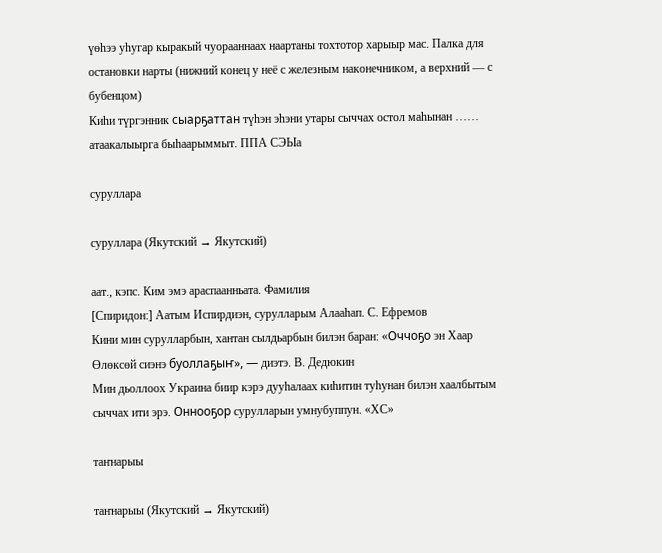үөһээ уһугар кыракый чуорааннаах наартаны тохтотор харыыр мас. Палка для остановки нарты (нижний конец у неё с железным наконечником, а верхний — с бубенцом)
Киһи түргэнник сыарҕаттан түһэн эһэни утары сыччах остол маһынан …… атаакалыырга быһаарыммыт. ППА СЭЫа

суруллара

суруллара (Якутский → Якутский)

аат., кэпс. Ким эмэ араспаанньата. Фамилия
[Спиридон:] Аатым Испирдиэн, сурулларым Алааһап. С. Ефремов
Кини мин сурулларбын, хантан сылдьарбын билэн баран: «Оччоҕо эн Хаар Өлөксөй сиэнэ буоллаҕыҥ», — диэтэ. В. Дедюкин
Мин дьоллоох Украина биир кэрэ дууһалаах киһитин туһунан билэн хаалбытым сыччах ити эрэ. Оннооҕор сурулларын умнубуппун. «ХС»

таҥнарыы

таҥнарыы (Якутский → Якутский)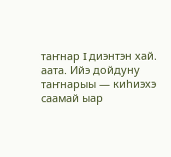таҥнар I диэнтэн хай. аата. Ийэ дойдуну таҥнарыы — киһиэхэ саамай ыар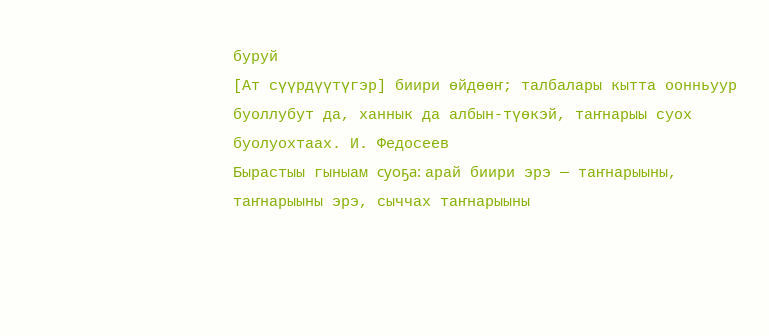буруй
[Ат сүүрдүүтүгэр] биири өйдөөҥ; талбалары кытта оонньуур буоллубут да, ханнык да албын-түөкэй, таҥнарыы суох буолуохтаах. И. Федосеев
Бырастыы гыныам суоҕа: арай биири эрэ — таҥнарыыны, таҥнарыыны эрэ, сыччах таҥнарыыны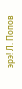эрэ! Л. Попов